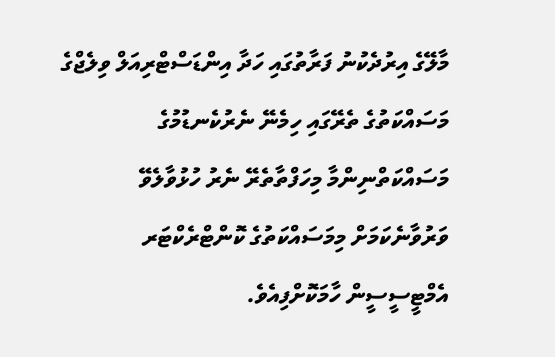މާލޭގެ އިރުދެކުނު ފަރާތުގައި ހަދާ އިންޑަސްޓްރިއަލް ވިލެޖްގެ މަސައްކަތުގެ ތެރޭގައި ހިމެނޭ ނެރުކެނޑުމުގެ މަސައްކަތްނިންމާ މިހަފްތާތެރޭ ނެރު ހުޅުވާލެވޭ ވަރުވާނެކަމަށް މިމަސައްކަތުގެ ކޮންޓްރެކްޓަރ އެމްޓީސީސީން ހާމަކޮށްފިއެވެ.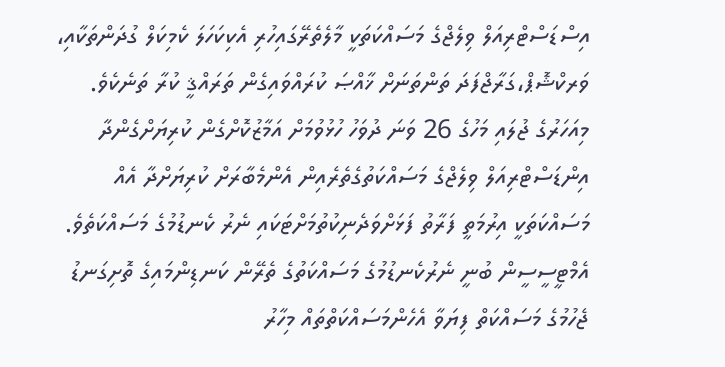އިސްޑަސްޓްރިއަލް ވިލެޖްގެ މަސައްކަތަކީ މާލެތެރޭގައިހުރި އެކިކަހަލަ ކެމިކަލް ގުދަންތަކާއި، ވަރކްޝޮޕް،ގަރާޖްފަދަ ތަންތަނަށް ޚާއްޞަ ކުރައްވައިގެން ތަރައްޤީ ކުރާ ތަނެކެވެ.
މިއަހަރުގެ ޖުލައި މަހުގެ 26 ވަނަ ދުވަހު ހުޅުވުމަށް އަމާޒުކޮށްގެން ކުރިޔަށްގެންދާ އިންޑަސްޓްރިއަލް ވިލެޖްގެ މަސައްކަތުގެތެރެއިން އެންމެބާރަށް ކުރިޔަށްދާ އެއް މަސައްކަތަކީ އިރުމަތީ ފަރާތު ފަޅަށްވަދެނިކުތުމަށްޓަކައި ނެރު ކެނޑުމުގެ މަސައްކަތެވެ. އެމްޓީސީސީން ބުނީ ނެރުކެނޑުމުގެ މަސައްކަތުގެ ތެރޭން ކަނޑިންމައިގެ ތޮށިގަނޑު ޖެހުމުގެ މަސައްކަތް ފިޔަވާ އެހެންމަސައްކަތްތައް މިހާރު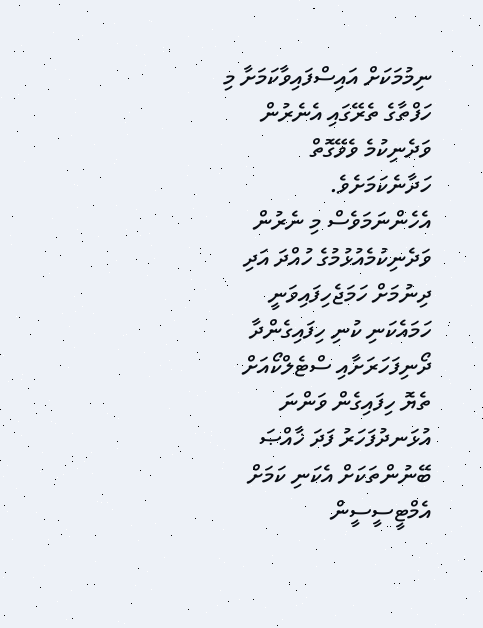ނިމުމަކަށް އައިސްފައިވާކަމަށާ މި ހަފްތާގެ ތެރޭގައި އެނެރުން ވަދެނިކުމެ ވެވޭގޮތް ހަދާނެކަމަށެވެ. އެހެންނަމަވެސް މި ނެރުން ވަދެނިކުމެއުޅުމުގެ ހުއްދަ އަދި ދިނުމަށް ހަމަޖެހިފައިވަނީ ހަމައެކަނި ކުނި ހިފައިގެންދާ ދޯނިފަހަރަށާއި ސްޓެލްކޯއަށް ތެޔޮ ހިފައިގެން ވަންނަ އުޅަނދުފަހަރު ފަދަ ޚާއްޞަ ބޭނުންތަކަށް އެކަނި ކަމަށް އެމްޓީސީސީން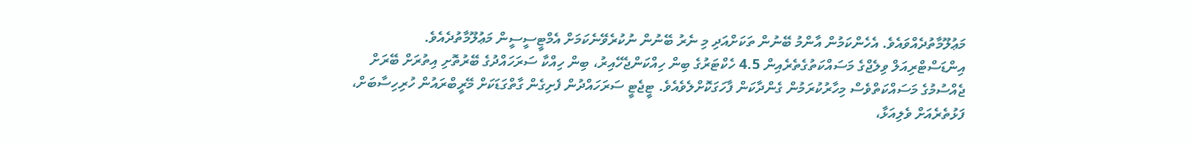މަޢުލޫމާތުދެއްވައެވެ. އެހެންކަމުން އާންމު ބޭނުން ތަކަށްއަދި މި ނެރު ބޭނުން ނުކުރެވޭނެކަމަށް އެމްޓީސީސީން މަޢުލޫމާތުދެއެވެ.
އިންޑަސްޓްރިއަލް ވިލެޖްގެ މަސައްކަތުގެތެރެއިން 4.5 ހެކްޓަރުގެ ބިން ހިއްކަންޖެހޭއިރު، ބިން ހިއްކާ ސަރަހައްދުގެ ބޭރުތޮށި އިތުރަށް ބޭރަށް ޖެއްސުމުގެ މަސައްކަތްވެސް މިހާރުކުރަމުން ގެންދާކަން ފާހަގަކޮށްލެވެއެވެ. ޓީޖެޓީ ސަރަހައްދުން ފެށިގެން ގާތްގަޑަކަށް މޭރީބްރައުން ހުރިހިސާބަށް، ފަޅުތެރެއަށް ވެލިއަޅާ،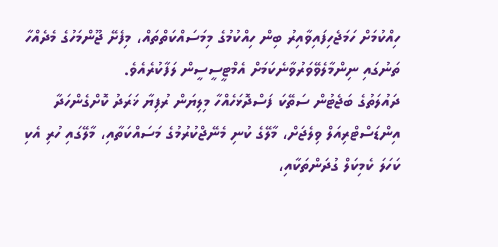ހިއްކުމަށް ހަމަޖެހިފައިވާއިރު ބިން ހިއްކުމުގެ މިމަސައްކަތްތައް، މިފެށޭ ޖޫންމަހުގެ މެދެއްހާ ތަނުގައި ނިންމާލެވޭވަރުވާނެކަމަށް އެމްޓީސީސީން ލަފާކުރެއެވެ.
ދައުލަތުގެ ބަޖެޓުން ސަތޭކަ ފަސްދޮޅަހެއްހާ މިލިޔަން ރުފިޔާ ޚަރަދު ކޮށްގެންހަދާ އިންޑަސްޓްރިއަލް ވިލެޖަށް، މާލޭގެ ކުނި މެނޭޖްކުރުމުގެ މަސައްކަތާއި، މާލޭގައި ހުރި އެކި ކަހަލަ ކެމިކަލް ގުދަންތަކާއި،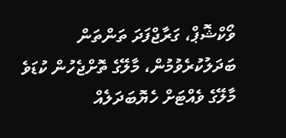ވޯކްޝޮޕް، ގަރާޖްފަދަ ތަންތަން ބަދަލުކުރެވުމުން، މާލޭގެ ތޮށްޖެހުން ކުޑަވެ މާލޭގެ ވެއްޓަށް ހެޔޮބަދަލެއް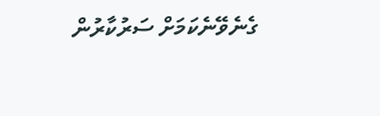ގެނެވޭނެކަމަށް ސަރުކާރުން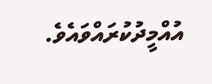އުއްމީދުކުރައްވައެވެ.